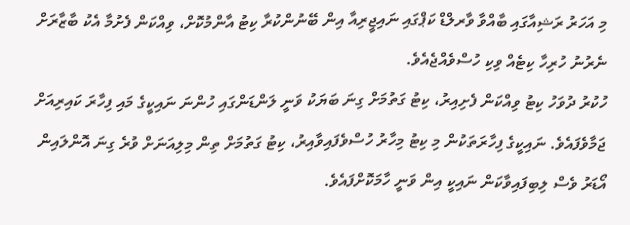މި އަހަރު ރަޝިއާގައި ބާއްވާ ވާރލްޑް ކަޕްގައި ނައިޖީރިއާ އިން ބޭނުންކުރާ ކިޓު އާންމުކޮށް، ވިއްކަން ފެށުމާ އެކު ބާޒާރަށް ނެރުނު ހުރިހާ ކިޓެއް ވިކި ހުސްވެއްޖެއެވެ.
ހުކުރު ދުވަހު ކިޓު ވިއްކަން ފެށިއިރު، ކިޓު ގަތުމަށް ގިނަ ބަޔަކު ވަނީ ލަންޑަންގައި ހުންނަ ނައިކީގެ މައި ފިހާރަ ކައިރިއަށް ޖަމާވެފައެވެ. ނައިކީގެ ފިހާރަތަކުން މި ކިޓު މިހާރު ހުސްވެފައިވާއިރު، ކިޓު ގަތުމަށް ތިން މިލިއަނަށް ވުރެ ގިނަ އޮންލައިން އޯޑަރު ވެސް ލިބިފައިވާކަން ނައިކީ އިން ވަނީ ހާމަކޮށްފައެވެ.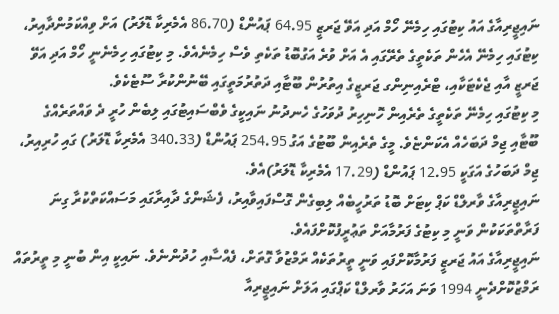ނައިޖީރިއާގެ އައު ކިޓުގައި ހިމެނޭ ހޯމް އަދި އަވޭ ޖަރޒީ 64.95 ޕައުންޑް (86.70 އެމެރިކާ ޑޮލަރު) އަށް ވިއްކަމުންދާއިރު، ކިޓުގައި ހިމެނޭ އެހެން ތަކެތީގެ ތެރޭގައި އެ އަށް ވުރެ އަގުބޮޑު ތަކެތި ވެސް ހިމެނެއެވެ. މި ކިޓުގައި ހިމެނެނީ ހޯމް އަދި އަވޭ ޖަރޒީ އާއި ޖެކެޓަކާއި، ޓްރެއިނިންގ ޖަރޒީގެ އިތުރުން ބޫޓާއި ދަތުރުމަތީގައި ބޭނުންކުރާ ސޫޓެކެވެ.
މި ކިޓުގައި ހިމެނޭ ތަކެތީގެ ތެރެއިން ހޮނިހިރު ދުވަހުގެ ހެނދުނު ނައިކީގެ ވެބްސައިޓުގައި ލިބެން ހުރީ ދެ ވައްތަރެއްގެ ބޫޓާއި ޖިމް ދަބަހެއް އެކަންޏެވެ. މީގެ ތެރެއިން ބޫޓުގެ އަގު 254.95 ޕައުންޑް (340.33 އެމެރިކާ ޑޮލަރު) ގައި ހުރިއިރު، ޖިމް ދަބަހުގެ އަގަކީ 12.95 ޕައުންޑް (17.29 އެމެރިކާ ޑޮލަރު)އެވެ.
ނައިޖީރިއާގެ ވާރލްޑް ކަޕް ކިޓަށް ބޮޑު ތަރުހީބެއް ލިބިގެން ގޮސްފައިވާއިރު، ފެޝަންގެ ދާއިރާގައި މަސައްކަތްކުރާ ގިނަ ފަރާތްތަކަކުން ވަނީ މި ކިޓުގެ ފަރުމާއަށް ތަޢުރީފުކޮށްފައެވެ.
ނައިޖީރިއާގެ އައު ޖަރޒީ ފަރުމާކޮށްފައި ވަނީ ތީރުތަކެއް ރަމްޒުވާ ގޮތަށް، ފެއްސާއި ހުދުންނެވެ. ނައިކީ އިން ބުނީ މި ތީރުތައް ރަމްޒުކޮށްދެނީ 1994 ވަނަ އަހަރު ވާރލްޑް ކަޕްގައި އަލަށް ނައިޖީރިއާ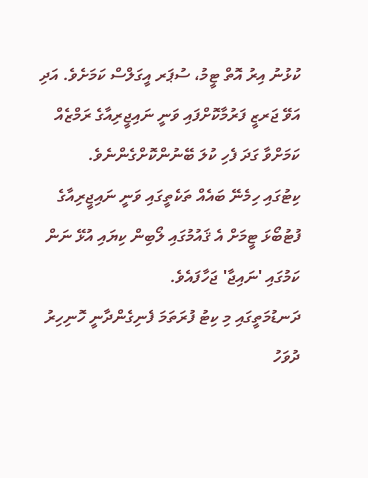ކުޅުނު އިރު އޮތް ޓީމު، ސުޕަރ އީގަލްސް ކަމަށެވެ. އަދި އަވޭ ޖަރޒީ ފަރުމާކޮށްފައި ވަނީ ނައިޖީރިއާގެ ރަމްޒެއް ކަމަށްވާ ގަދަ ފެހި ކުލަ ބޭނުންކޮށްގެންނެވެ.
ކިޓުގައި ހިމެނޭ ބައެއް ތަކެތީގައި ވަނީ ނައިޖީރިއާގެ ފުޓުބޯޅަ ޓީމަށް އެ ޤައުމުގައި ލޯބިން ކިޔައި އުޅޭ ނަން ކަމުގައި 'ނައިޖާ' ޖަހާފައެވެ.
ދަނޑުމަތީގައި މި ކިޓު ފުރަތަމަ ފެނިގެންދާނީ ހޮނިހިރު ދުވަހު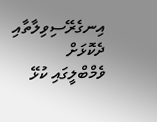އިނގެރޭސިވިލާތާއި ދެކޮޅަށް ވެމްބްލީގައި ކުޅޭ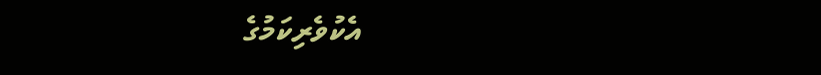އެކުވެރިކަމުގެ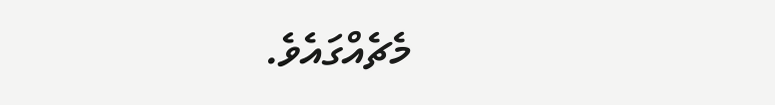މެޗެއްގައެވެ.